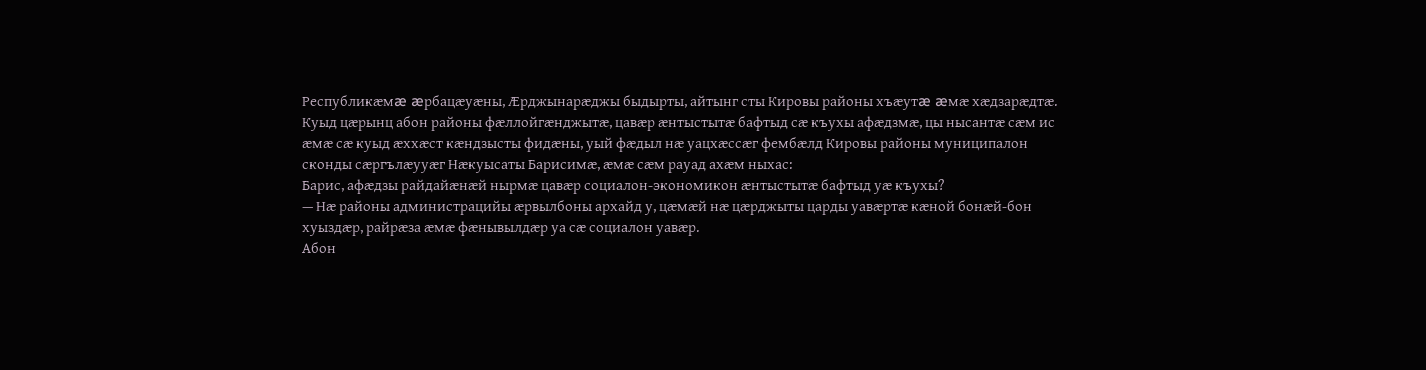Республикæмæ æрбацæуæны, Æрджынарæджы быдырты, айтынг сты Кировы районы хъæутæ æмæ хæдзарæдтæ. Куыд цæрынц абон районы фæллойгæнджытæ, цавæр æнтыстытæ бафтыд сæ къухы афæдзмæ, цы нысантæ сæм ис æмæ сæ куыд æххæст кæндзысты фидæны, уый фæдыл нæ уацхæссæг фембæлд Кировы районы муниципалон сконды сæргълæууæг Нæкуысаты Барисимæ, æмæ сæм рауад ахæм ныхас:
Барис, афæдзы райдайæнæй нырмæ цавæр социалон-экономикон æнтыстытæ бафтыд уæ къухы?
— Нæ районы администрацийы æрвылбоны архайд у, цæмæй нæ цæрджыты царды уавæртæ кæной бонæй-бон хуыздæр, райрæза æмæ фæнывылдæр уа сæ социалон уавæр.
Абон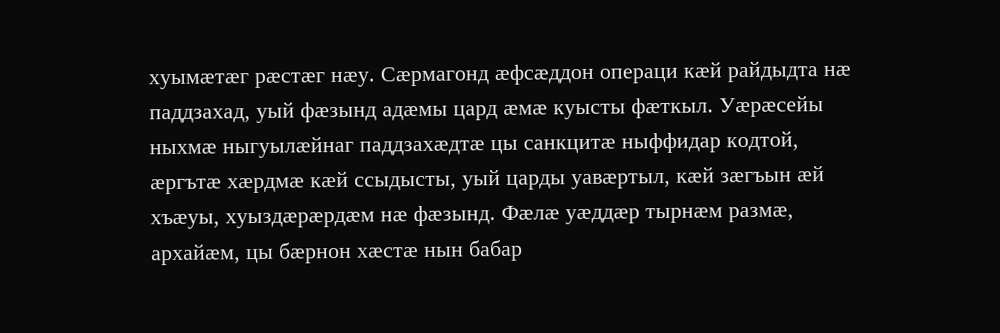хуымæтæг рæстæг нæу. Сæрмагонд æфсæддон операци кæй райдыдта нæ паддзахад, уый фæзынд адæмы цард æмæ куысты фæткыл. Уæрæсейы ныхмæ ныгуылæйнаг паддзахæдтæ цы санкцитæ ныффидар кодтой, æргътæ хæрдмæ кæй ссыдысты, уый царды уавæртыл, кæй зæгъын æй хъæуы, хуыздæрæрдæм нæ фæзынд. Фæлæ уæддæр тырнæм размæ, архайæм, цы бæрнон хæстæ нын бабар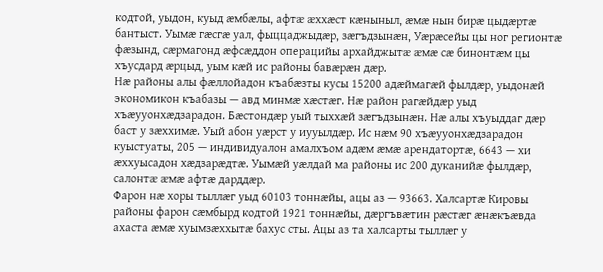кодтой, уыдон, куыд æмбæлы, афтæ æххæст кæныныл, æмæ нын бирæ цыдæртæ бантыст. Уымæ гæсгæ уал, фыццаджыдæр, зæгъдзынæн, Уæрæсейы цы ног регионтæ фæзынд, сæрмагонд æфсæддон операцийы архайджытæ æмæ сæ бинонтæм цы хъусдард æрцыд, уым кæй ис районы бавæрæн дæр.
Нæ районы алы фæллойадон къабæзты кусы 15200 адæймагæй фылдæр, уыдонæй экономикон къабазы — авд минмæ хæстæг. Нæ район рагæйдæр уыд хъæууонхæдзарадон. Бæстондæр уый тыххæй зæгъдзынæн. Нæ алы хъуыддаг дæр баст у зæххимæ. Уый абон уæрст у иууылдæр. Ис нæм 90 хъæууонхæдзарадон куыстуаты, 205 — индивидуалон амалхъом адæм æмæ арендатортæ, 6643 — хи æххуысадон хæдзарæдтæ. Уымæй уæлдай ма районы ис 200 дуканийæ фылдæр, салонтæ æмæ афтæ дарддæр.
Фарон нæ хоры тыллæг уыд 60103 тоннæйы, ацы аз — 93663. Халсартæ Кировы районы фарон сæмбырд кодтой 1921 тоннæйы, дæргъвæтин рæстæг æнæкъæвда ахаста æмæ хуымзæххытæ бахус сты. Ацы аз та халсарты тыллæг у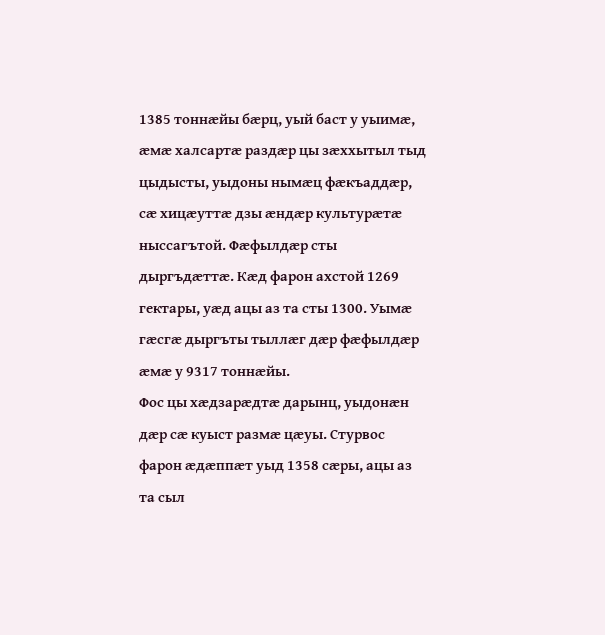1385 тоннæйы бæрц, уый баст у уыимæ, æмæ халсартæ раздæр цы зæххытыл тыд цыдысты, уыдоны нымæц фæкъаддæр, сæ хицæуттæ дзы æндæр культурæтæ ныссагътой. Фæфылдæр сты дыргъдæттæ. Кæд фарон ахстой 1269 гектары, уæд ацы аз та сты 1300. Уымæ гæсгæ дыргъты тыллæг дæр фæфылдæр æмæ у 9317 тоннæйы.
Фос цы хæдзарæдтæ дарынц, уыдонæн дæр сæ куыст размæ цæуы. Стурвос фарон æдæппæт уыд 1358 сæры, ацы аз та сыл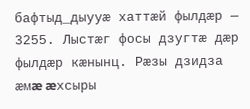бафтыд_дыууæ хаттæй фылдæр — 3255. Лыстæг фосы дзугтæ дæр фылдæр кæнынц. Рæзы дзидза æмæ æхсыры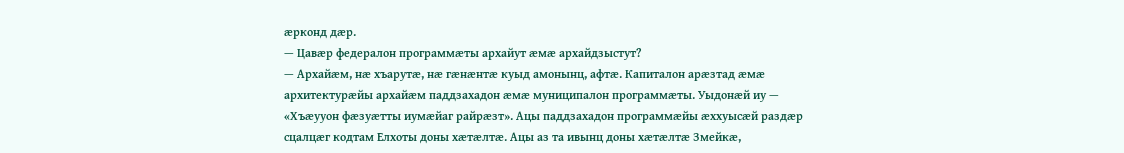æрконд дæр.
— Цавæр федералон программæты архайут æмæ архайдзыстут?
— Архайæм, нæ хъарутæ, нæ гæнæнтæ куыд амонынц, афтæ. Капиталон арæзтад æмæ архитектурæйы архайæм паддзахадон æмæ муниципалон программæты. Уыдонæй иу — «Хъæууон фæзуæтты иумæйаг райрæзт». Ацы паддзахадон программæйы æххуысæй раздæр сцалцæг кодтам Елхоты доны хæтæлтæ. Ацы аз та ивынц доны хæтæлтæ Змейкæ,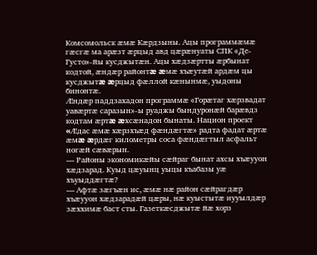Комсомольск æмæ Кæрдзыны. Ацы программæмæ гæсгæ ма арæзт æрцыд авд цæрæнуаты СПК «Де-Густо»-йы кусджытæн. Ацы хæдзæртты æрбынат кодтой, æндæр районтæ æмæ хъæутæй ардæм цы кусджытæ æрцыд фæллой кæнынмæ, уыдоны бинонтæ.
Æндæр паддзахадон программæ «Горæтаг хæрзвадат уавæртæ саразын»-ы руаджы бындуронæй барæвдз кодтам æртæ æхсæнадон бынаты. Национ проект «Æдас æмæ хæрзхъæд фæндæгтæ» радта фадат æртæ æмæ æрдæг километры соса фæндæгтыл асфальт ногæй сæвæрын.
— Районы экономикæйы сæйраг бынат ахсы хъæууон хæдзарад. Куыд цæуынц уыцы къабазы уæ хъуыддæгтæ?
— Афтæ зæгъæн ис, æмæ нæ район сæйрагдæр хъæууон хæдзарадæй цæры, нæ куыстытæ иууылдæр зæххимæ баст сты. Газеткæсджытæ йæ хорз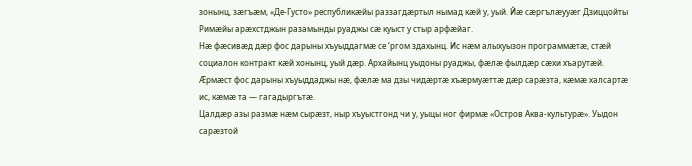зонынц, зæгъæм, «Де-Густо» республикæйы раззагдæртыл нымад кæй у, уый. Йæ сæргълæууæг Дзиццойты Римæйы арæхстджын разамынды руаджы сæ куыст у стыр арфæйаг.
Нæ фæсивæд дæр фос дарыны хъуыддагмæ се ‘ргом здахынц. Ис нæм алыхуызон программæтæ, стæй социалон контракт кæй хонынц, уый дæр. Архайынц уыдоны руаджы, фæлæ фылдæр сæхи хъарутæй. Æрмæст фос дарыны хъуыддаджы нæ, фæлæ ма дзы чидæртæ хъæрмуæттæ дæр сарæзта, кæмæ халсартæ ис, кæмæ та — гагадыргътæ.
Цалдæр азы размæ нæм сырæзт, ныр хъуыстгонд чи у, уыцы ног фирмæ «Остров Аква-культурæ». Уыдон сарæзтой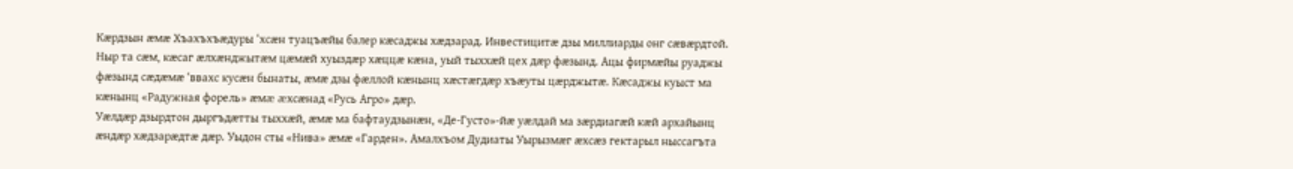Кæрдзын æмæ Хъахъхъæдуры ‘хсæн туацъæйы балер кæсаджы хæдзарад. Инвестицитæ дзы миллиарды онг сæвæрдтой. Ныр та сæм, кæсаг æлхæнджытæм цæмæй хуыздæр хæццæ кæна, уый тыххæй цех дæр фæзынд. Ацы фирмæйы руаджы фæзынд сæдæмæ ‘ввахс кусæн бынаты, æмæ дзы фæллой кæнынц хæстæгдæр хъæуты цæрджытæ. Кæсаджы куыст ма кæнынц «Радужная форель» æмæ æхсæнад «Русь Агро» дæр.
Уæлдæр дзырдтон дыргъдæтты тыххæй, æмæ ма бафтаудзынæн, «Де-Густо»-йæ уæлдай ма зæрдиагæй кæй архайынц æндæр хæдзарæдтæ дæр. Уыдон сты «Нива» æмæ «Гарден». Амалхъом Дудиаты Уырызмæг æхсæз гектарыл ныссагъта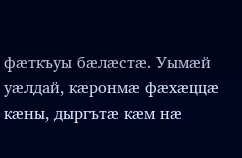фæткъуы бæлæстæ. Уымæй уæлдай, кæронмæ фæхæццæ кæны, дыргътæ кæм нæ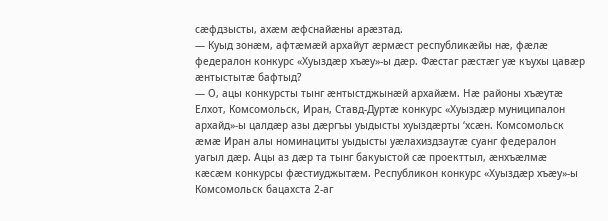сæфдзысты, ахæм æфснайæны арæзтад.
— Куыд зонæм, афтæмæй архайут æрмæст республикæйы нæ, фæлæ федералон конкурс «Хуыздæр хъæу»-ы дæр. Фæстаг рæстæг уæ къухы цавæр æнтыстытæ бафтыд?
— О, ацы конкурсты тынг æнтыстджынæй архайæм. Нæ районы хъæутæ Елхот, Комсомольск, Иран, Ставд-Дуртæ конкурс «Хуыздæр муниципалон архайд»-ы цалдæр азы дæргъы уыдысты хуыздæрты ‘хсæн. Комсомольск æмæ Иран алы номинациты уыдысты уæлахиздзаутæ суанг федералон уагыл дæр. Ацы аз дæр та тынг бакуыстой сæ проекттыл, æнхъæлмæ кæсæм конкурсы фæстиуджытæм. Республикон конкурс «Хуыздæр хъæу»-ы Комсомольск бацахста 2-аг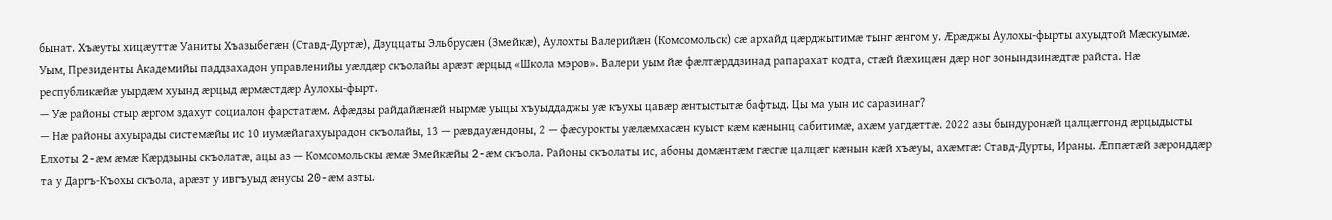бынат. Хъæуты хицæуттæ Уаниты Хъазыбегæн (Ставд-Дуртæ), Дзуццаты Эльбрусæн (Змейкæ), Аулохты Валерийæн (Комсомольск) сæ архайд цæрджытимæ тынг æнгом у. Æрæджы Аулохы-фырты ахуыдтой Мæскуымæ. Уым, Президенты Академийы паддзахадон управленийы уæлдæр скъолайы арæзт æрцыд «Школа мэров». Валери уым йæ фæлтæрддзинад рапарахат кодта, стæй йæхицæн дæр ног зонындзинæдтæ райста. Нæ республикæйæ уырдæм хуынд æрцыд æрмæстдæр Аулохы-фырт.
— Уæ районы стыр æргом здахут социалон фарстатæм. Афæдзы райдайæнæй нырмæ уыцы хъуыддаджы уæ къухы цавæр æнтыстытæ бафтыд. Цы ма уын ис саразинаг?
— Нæ районы ахуырады системæйы ис 10 иумæйагахуырадон скъолайы, 13 — рæвдауæндоны, 2 — фæсурокты уæлæмхасæн куыст кæм кæнынц сабитимæ, ахæм уагдæттæ. 2022 азы бындуронæй цалцæггонд æрцыдысты Елхоты 2-æм æмæ Кæрдзыны скъолатæ, ацы аз — Комсомольскы æмæ Змейкæйы 2-æм скъола. Районы скъолаты ис, абоны домæнтæм гæсгæ цалцæг кæнын кæй хъæуы, ахæмтæ: Ставд-Дурты, Ираны. Æппæтæй зæронддæр та у Даргъ-Къохы скъола, арæзт у ивгъуыд æнусы 20-æм азты.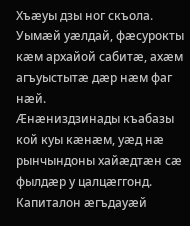Хъæуы дзы ног скъола. Уымæй уæлдай, фæсурокты кæм архайой сабитæ, ахæм агъуыстытæ дæр нæм фаг нæй.
Æнæниздзинады къабазы кой куы кæнæм, уæд нæ рынчындоны хайæдтæн сæ фылдæр у цалцæггонд. Капиталон æгъдауæй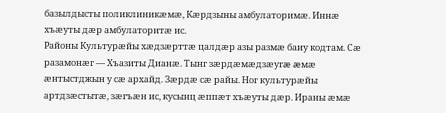базылдысты поликлиникæмæ, Кæрдзыны амбулаторимæ. Иннæ хъæуты дæр амбулаторитæ ис.
Районы Культурæйы хæдзæрттæ цалдæр азы размæ баиу кодтам. Сæ разамонæг — Хъазиты Дианæ. Тынг зæрдæмæдзæугæ æмæ æнтыстджын у сæ архайд. Зæрдæ сæ райы. Ног культурæйы артдзæстытæ, зæгъæн ис, кусынц æппæт хъæуты дæр. Ираны æмæ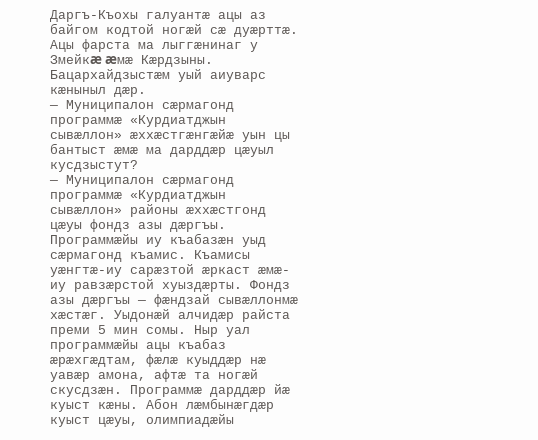Даргъ-Къохы галуантæ ацы аз байгом кодтой ногæй сæ дуæрттæ. Ацы фарста ма лыггæнинаг у Змейкæ æмæ Кæрдзыны. Бацархайдзыстæм уый аиуварс кæныныл дæр.
— Муниципалон сæрмагонд программæ «Курдиатджын сывæллон» æххæстгæнгæйæ уын цы бантыст æмæ ма дарддæр цæуыл кусдзыстут?
— Муниципалон сæрмагонд программæ «Курдиатджын сывæллон» районы æххæстгонд цæуы фондз азы дæргъы. Программæйы иу къабазæн уыд сæрмагонд къамис. Къамисы уæнгтæ-иу сарæзтой æркаст æмæ-иу равзæрстой хуыздæрты. Фондз азы дæргъы — фæндзай сывæллонмæ хæстæг. Уыдонæй алчидæр райста преми 5 мин сомы. Ныр уал программæйы ацы къабаз æрæхгæдтам, фæлæ куыддæр нæ уавæр амона, афтæ та ногæй скусдзæн. Программæ дарддæр йæ куыст кæны. Абон лæмбынæгдæр куыст цæуы, олимпиадæйы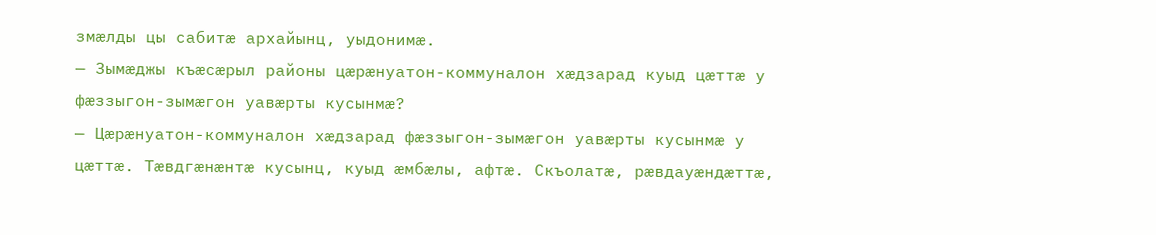змæлды цы сабитæ архайынц, уыдонимæ.
— Зымæджы къæсæрыл районы цæрæнуатон-коммуналон хæдзарад куыд цæттæ у фæззыгон-зымæгон уавæрты кусынмæ?
— Цæрæнуатон-коммуналон хæдзарад фæззыгон-зымæгон уавæрты кусынмæ у цæттæ. Тæвдгæнæнтæ кусынц, куыд æмбæлы, афтæ. Скъолатæ, рæвдауæндæттæ,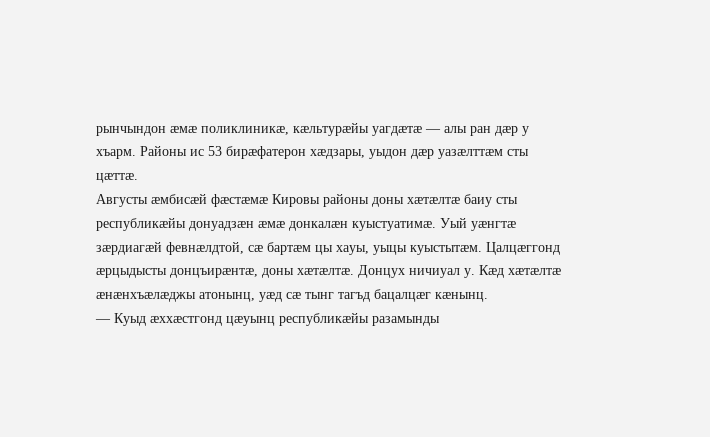рынчындон æмæ поликлиникæ, кæльтурæйы уагдæтæ — алы ран дæр у хъарм. Районы ис 53 бирæфатерон хæдзары, уыдон дæр уазæлттæм сты цæттæ.
Августы æмбисæй фæстæмæ Кировы районы доны хæтæлтæ баиу сты республикæйы донуадзæн æмæ донкалæн куыстуатимæ. Уый уæнгтæ зæрдиагæй февнæлдтой, сæ бартæм цы хауы, уыцы куыстытæм. Цалцæггонд æрцыдысты донцъирæнтæ, доны хæтæлтæ. Донцух ничиуал у. Кæд хæтæлтæ æнæнхъæлæджы атонынц, уæд сæ тынг тагъд бацалцæг кæнынц.
— Куыд æххæстгонд цæуынц республикæйы разамынды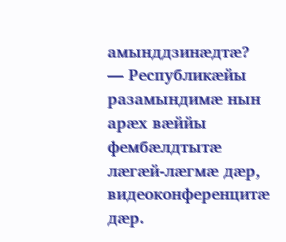амынддзинæдтæ?
— Республикæйы разамындимæ нын арæх вæййы фембæлдтытæ лæгæй-лæгмæ дæр, видеоконференцитæ дæр.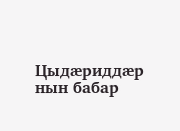Цыдæриддæр нын бабар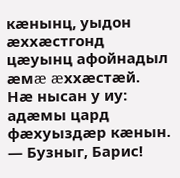кæнынц, уыдон æххæстгонд цæуынц афойнадыл æмæ æххæстæй. Нæ нысан у иу: адæмы цард фæхуыздæр кæнын.
— Бузныг, Барис!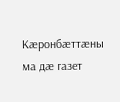Кæронбæттæны ма дæ газет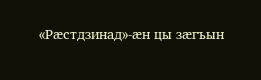«Рæстдзинад»-æн цы зæгъын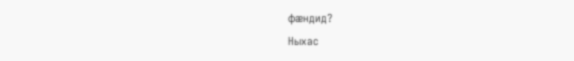фæндид?
Ныхас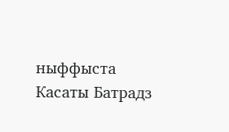ныффыста
Касаты Батрадз